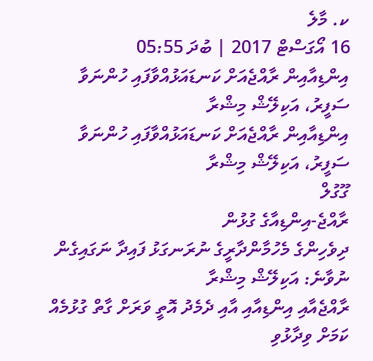ކ. މާލެ
16 އޯގަސްޓް 2017 | ބުދަ 05:55
އިންޑިއާއިން ރާއްޖެއަށް ކަނޑައަޅުއްވާފައި ހުންނަވާ ސަފީރު، އަކިލޭޝް މިޝްރާ
އިންޑިއާއިން ރާއްޖެއަށް ކަނޑައަޅުއްވާފައި ހުންނަވާ ސަފީރު، އަކިލޭޝް މިޝްރާ
ގޫގުލް
ރާއްޖެ-އިންޑިއާގެ ގުޅުން
ދިވެހިންގެ މެހުމާންދާރީގެ ނުރަނގަޅު ފައިދާ ނަގައިގެން ނުވާނެ: އަކިލޭޝް މިޝްރާ
ރާއްޖެއާއި އިންޑިއާއި އާއި ދެމެދު އޮތީ ވަރަށް ގާތް ގުޅުމެއް ކަމަށް ވިދާޅުވި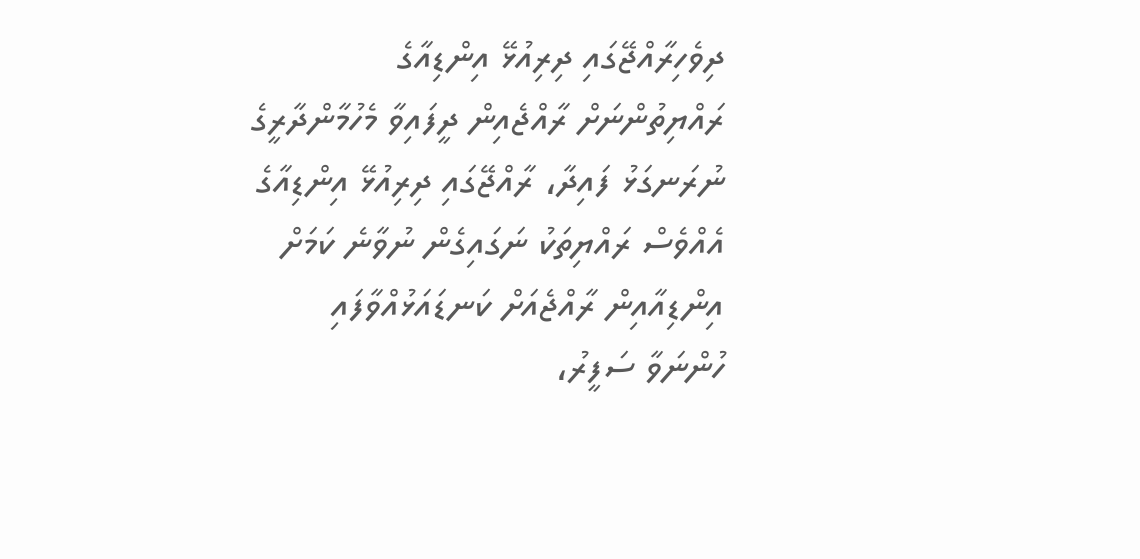ދިވެހިރާއްޖޭގައި ދިރިއުޅޭ އިންޑިއާގެ ރައްޔިތުންނަށް ރާއްޖެއިން ދީފައިވާ މެހުމާންދާރީގެ ނުރަނގަޅު ފައިދާ، ރާއްޖޭގައި ދިރިއުޅޭ އިންޑިއާގެ އެއްވެސް ރައްޔިތަކު ނަގައިގެން ނުވާނެ ކަމަށް އިންޑިއާއިން ރާއްޖެއަށް ކަނޑައަޅުއްވާފައި ހުންނަވާ ސަފީރު،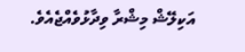އަކިލޭޝް މިޝްރާ ވިދާޅުވެއްޖެއެވެ.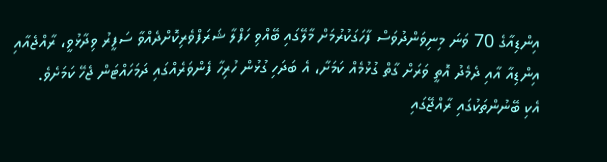އިންޑިއާގެ 70 ވަނަ މިނިވަންދުވަސް ފާހަގަކުރުމަށް މާލޭގައި ބޭއްވި ހަފްލާ ޝަރަފްވެރިކޮށްދެއްވާ ސަފީރު ވިދާޅުވީ، ރާއްޖެއާއި އިންޑިއާ އާއި ދެމެދު އޮތީ ވަރަށް ގާތް ގުޅުމެއް ކަމަށާ، އެ ބަދަހި ގުޅުން ހުރިހާ ފެންވަރެއްގައި ދަމަހައްޓަން ޖެހޭ ކަމަށެވެ.
އެކި ބޭނުންތަކުގައި ރާއްޖޭގައި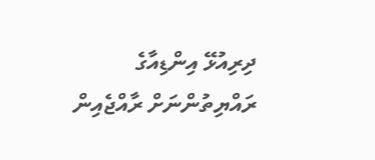ދިރިއުޅޭ އިންޑިއާގެ ރައްޔިތުންނަށް ރާއްޖެއިން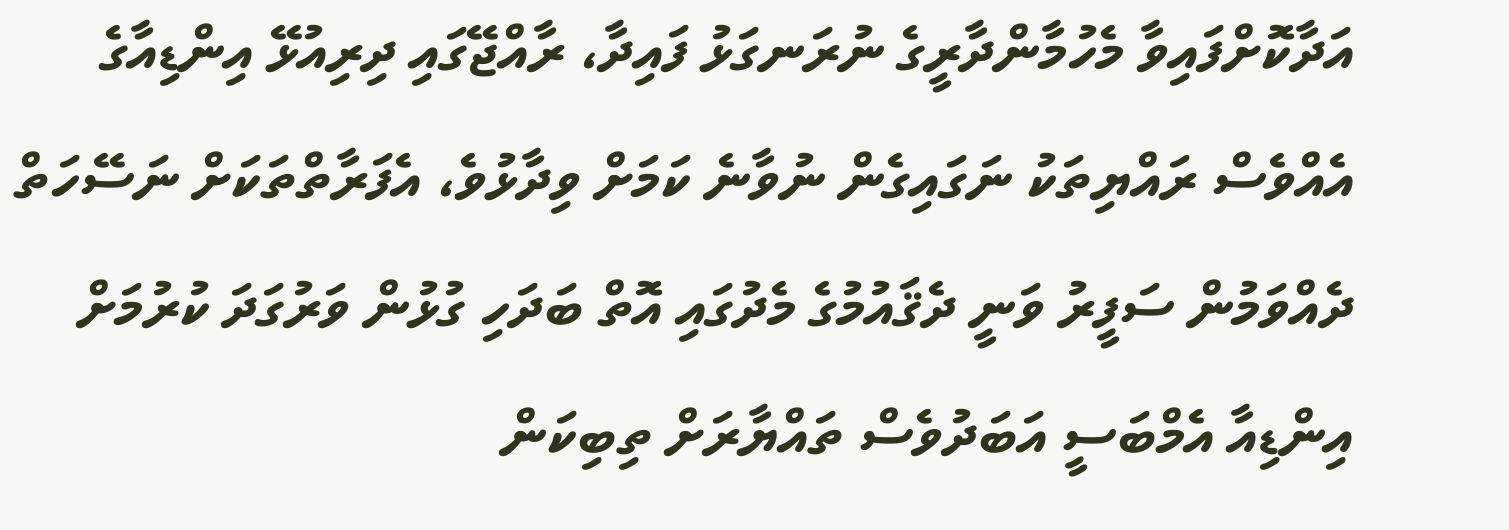އަދާކޮށްފައިވާ މެހުމާންދާރީގެ ނުރަނގަޅު ފައިދާ، ރާއްޖޭގައި ދިރިއުޅޭ އިންޑިއާގެ އެއްވެސް ރައްޔިތަކު ނަގައިގެން ނުވާނެ ކަމަށް ވިދާޅުވެ، އެފަރާތްތަކަށް ނަސޭހަތް ދެއްވަމުން ސަފީރު ވަނީ ދެޤައުމުގެ މެދުގައި އޮތް ބަދަހި ގުޅުން ވަރުގަދަ ކުރުމަށް އިންޑިއާ އެމްބަސީ އަބަދުވެސް ތައްޔާރަށް ތިބިކަން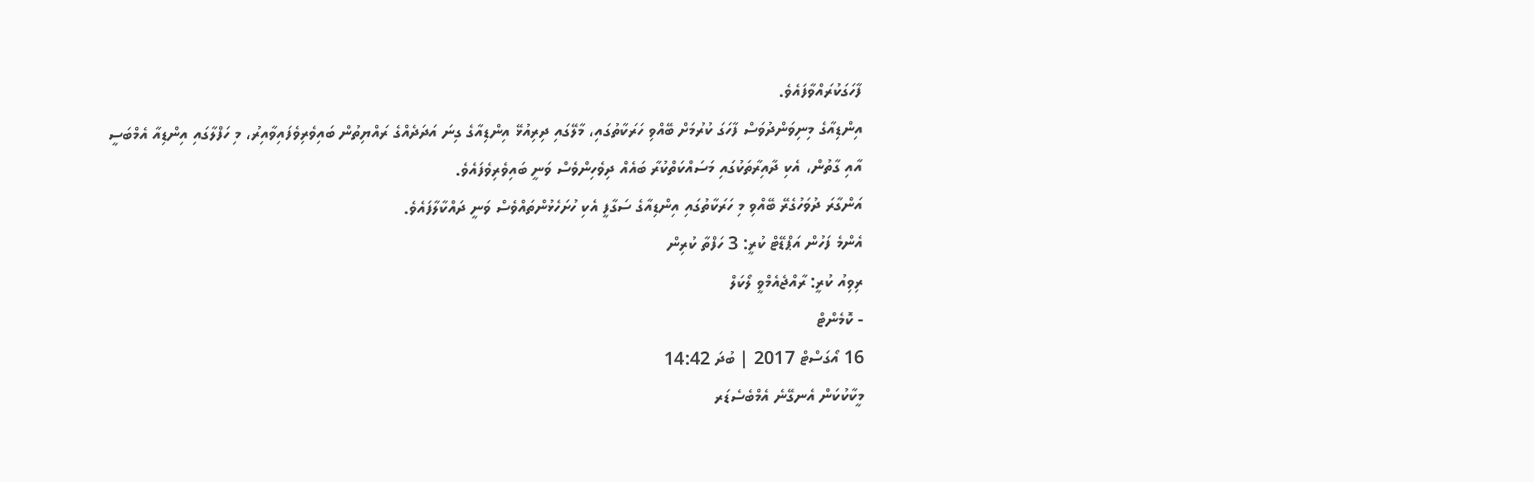ފާހަގަކުރައްވާފައެވެ.
އިންޑިއާގެ މިނިވަންދުވަސް ފާހަގަ ކުރުމަށް ބޭއްވި ހަރަކާތުގައި، މާލޭގައި ދިރިއުޅޭ އިންޑިއާގެ ގިނަ އަދަދެއްގެ ރައްޔިތުން ބައިވެރިވެފައިވާއިރު، މި ހަފްލާގައި އިންޑިއާ އެމްބަސީ އާއި ގާތުން، އެކި ދާއިރާތަކުގައި މަސައްކަތްކުރާ ބައެއް ދިވެހިންވެސް ވަނީ ބައިވެރިވެފައެވެ.
އަންގާރަ ދުވަހުގެރޭ ބޭއްވި މި ހަރަކާތުގައި އިންޑިއާގެ ސަގާފީ އެކި ހުށަހެޅުންތައްވެސް ވަނީ ދައްކާލާފައެވެ.
އެންމެ ފަހުން އަޕްޑޭޓް ކުރީ: 3 ހަފްތާ ކުރިން
ރިވިއު ކުރީ: ރާއްޖެއެމްވީ ލޯކަލް
- ކޮމެންޓް
16 އޯގަސްޓް 2017 | ބުދަ 14:42
މީކާކުކަން އެނގޭނެ އެމްބެސެޑަރ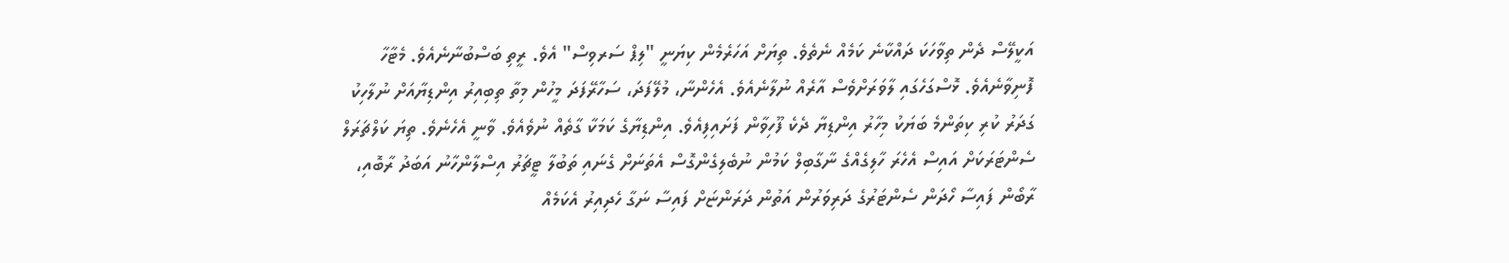އަކީލޭސް ދެން ތިވާހަކަ ދައްކާނެ ކަމެއް ނެތެވެ. ތިޔަށް އަހަރެމެން ކިޔަނީ "ލިޕް ސަރވިސް" އެވެ. ރީތި ބަސްބުނާނެއެވެ. މެޓާހާ ފޮނިވާނެއެވެ. ޅޮސްގަހެގައި ލާވަރަށްވެސް އާރެއް ނުލާނެއެވެ. އެހެންނާ، މުލޭފަދަ، ސަހާރޭފަދަ މީހުން މިތާ ތިބިއިރު އިންޑިޔާއަށް ނުލާހިކު ގަދަރު ކުރި ކިތަންމެ ބަޔަކު މިހާރު އިންޑިޔާ ދެކެ ފޫހިވާން ފަށައިފިއެވެ. އިންޑިޔާގެ ކަމަކާ ގާތެއް ނުވެއެވެ. ވާނީ އެހެނެވެ. ތިޔަ ކަލްޗަރަލް ސެންޓަރަކަށް އައިސް އެހެރަ ހާލިގެއްގެ ނާގާބިލް ކަމުން ނުބެލިގެންގޮސް އެތަނަށް ގެނައި ތަބުލާ ޓީޗަރު އިސްލާންހާނު އަބަދު ރާބޮއި، ރާބޯން ފައިސާ ހޯދަން ސެންޓަރުގެ ދަރިވަރުން އަތުން ދަރަންޏަށް ފައިސާ ނަގާ ހެދިއިރު އެކަމެއް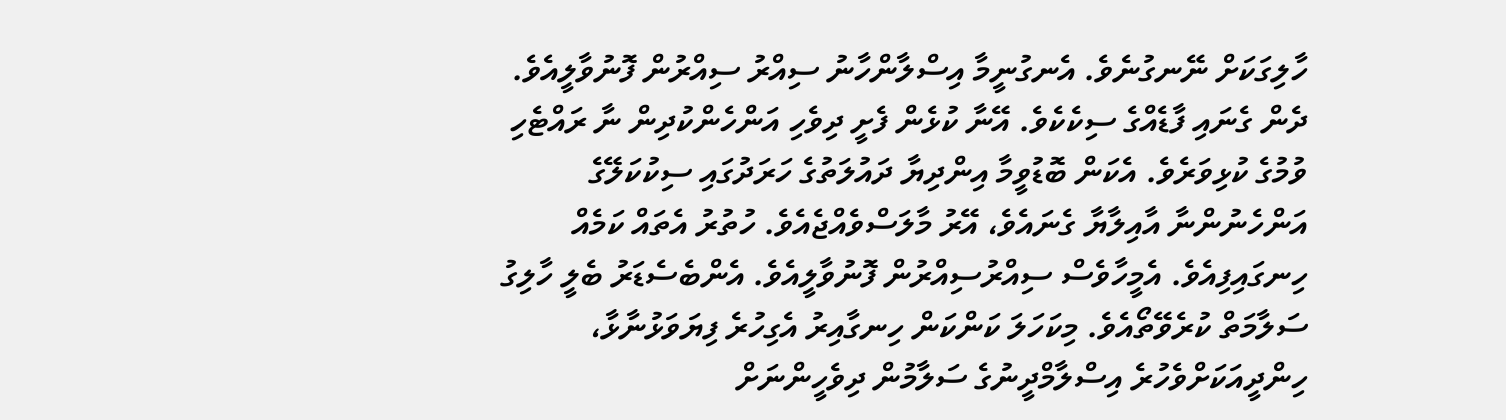ހާލިގަކަށް ނޭނގުނެވެ. އެނގުނީމާ އިސްލާންހާނު ސިއްރު ސިއްރުން ފޮނުވާލީއެވެ. ދެން ގެނައި ފާޑެއްގެ ސިކެކެވެ. އޭނާ ކުޅެން ފެށީ ދިވެހި އަންހެންކުދިން ނާ ރައްޓެހި ވުމުގެ ކުޅިވަރެވެ. އެކަން ބޮޑުވީމާ އިންދިޔާ ދައުލަތުގެ ހަރަދުގައި ސިކުކަލޭގެ އަންހެނުންނާ އާއިލާޔާ ގެނައެވެ، އޭރު މާލަސްވެއްޖެއެވެ. ހުތުރު އެތައް ކަމެއް ހިނގައިފިއެވެ. އެމީހާވެސް ސިއްރުސިއްރުން ފޮނުވާލީއެވެ. އެންބެސެޑަރު ބެލީ ހާލިގު ސަލާމަތް ކުރެވޭތޯއެވެ. މިކަހަލަ ކަންކަން ހިނގާއިރު އެގިހުރެ ފިޔަވަޅުނާޅާ، ހިންދީއަކަށްވެހުރެ އިސްލާމްދީނުގެ ސަލާމުން ދިވެހީންނަށް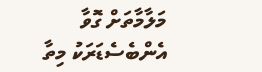މަލާމާތަށް ގޮވާ އެންބެސެޑަރަކު މިތާ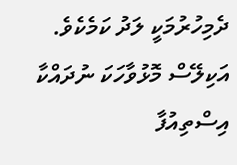ދެމިހުރުމަކީ ލަދު ކަމެކެވެ. އަކިލޭސް މޮޅުވާހަކަ ނުދައްކާ އިސްތިއުފާ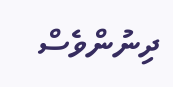ދިނުންވެސް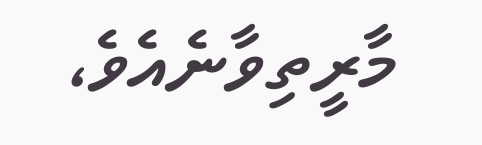މާރީތިވާނެއެވެ،